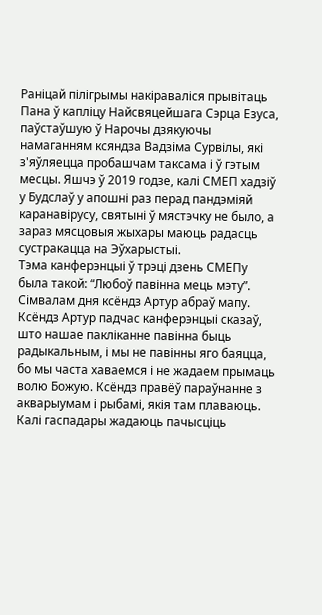Раніцай пілігрымы накіраваліся прывітаць Пана ў капліцу Найсвяцейшага Сэрца Езуса, паўстаўшую ў Нарочы дзякуючы намаганням ксяндза Вадзіма Сурвілы, які з'яўляецца пробашчам таксама і ў гэтым месцы. Яшчэ ў 2019 годзе, калі СМЕП хадзіў у Будслаў у апошні раз перад пандэміяй каранавірусу, святыні ў мястэчку не было, а зараз мясцовыя жыхары маюць радасць сустракацца на Эўхарыстыі.
Тэма канферэнцыі ў трэці дзень СМЕПу была такой: “Любоў павінна мець мэту”. Сімвалам дня ксёндз Артур абраў мапу.
Ксёндз Артур падчас канферэнцыі сказаў, што нашае пакліканне павінна быць радыкальным, і мы не павінны яго баяцца, бо мы часта хаваемся і не жадаем прымаць волю Божую. Ксёндз правёў параўнанне з акварыумам і рыбамі, якія там плаваюць. Калі гаспадары жадаюць пачысціць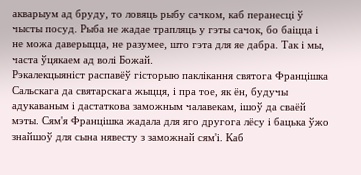акварыум ад бруду, то ловяць рыбу сачком, каб перанесці ў чысты посуд. Рыба не жадае трапляць у гэты сачок, бо баіцца і не можа даверыцца, не разумее, што гэта для яе дабра. Так і мы, часта ўцякаем ад волі Божай.
Рэкалекцыяніст распавёў гісторыю паклікання святога Францішка Сальскага да святарскага жыцця, і пра тое, як ён, будучы адукаваным і дастаткова заможным чалавекам, ішоў да сваёй мэты. Сям'я Францішка жадала для яго другога лёсу і бацька ўжо знайшоў для сына нявесту з заможнай сям'і. Каб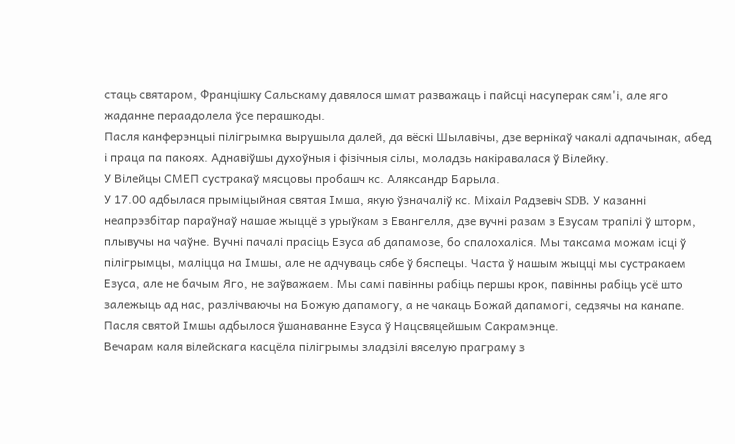стаць святаром, Францішку Сальскаму давялося шмат разважаць і пайсці насуперак сям'і, але яго жаданне пераадолела ўсе перашкоды.
Пасля канферэнцыі пілігрымка вырушыла далей, да вёскі Шылавічы, дзе вернікаў чакалі адпачынак, абед і праца па пакоях. Аднавіўшы духоўныя і фізічныя сілы, моладзь накіравалася ў Вілейку.
У Вілейцы СМЕП сустракаў мясцовы пробашч кс. Аляксандр Барыла.
У 17.00 адбылася прыміцыйная святая Імша, якую ўзначаліў кс. Міхаіл Радзевіч SDB. У казанні неапрэзбітар параўнаў нашае жыццё з урыўкам з Евангелля, дзе вучні разам з Езусам трапілі ў шторм, плывучы на чаўне. Вучні пачалі прасіць Езуса аб дапамозе, бо спалохаліся. Мы таксама можам ісці ў пілігрымцы, маліцца на Імшы, але не адчуваць сябе ў бяспецы. Часта ў нашым жыцці мы сустракаем Езуса, але не бачым Яго, не заўважаем. Мы самі павінны рабіць першы крок, павінны рабіць усё што залежыць ад нас, разлічваючы на Божую дапамогу, а не чакаць Божай дапамогі, седзячы на канапе.
Пасля святой Імшы адбылося ўшанаванне Езуса ў Нацсвяцейшым Сакрамэнце.
Вечарам каля вілейскага касцёла пілігрымы зладзілі вяселую праграму з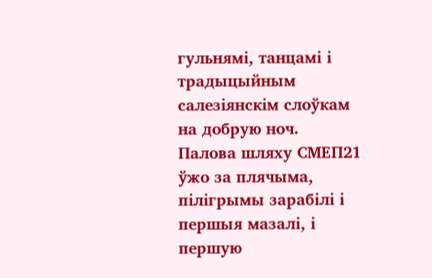гульнямі, танцамі і традыцыйным салезіянскім слоўкам на добрую ноч.
Палова шляху СМЕП21 ўжо за плячыма, пілігрымы зарабілі і першыя мазалі, і першую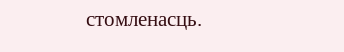стомленасць.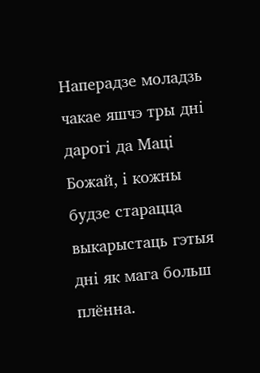Наперадзе моладзь чакае яшчэ тры дні дарогі да Маці Божай, і кожны будзе старацца выкарыстаць гэтыя дні як мага больш плённа.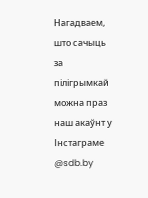Нагадваем, што сачыць за пілігрымкай можна праз наш акаўнт у Інстаграме @sdb.by